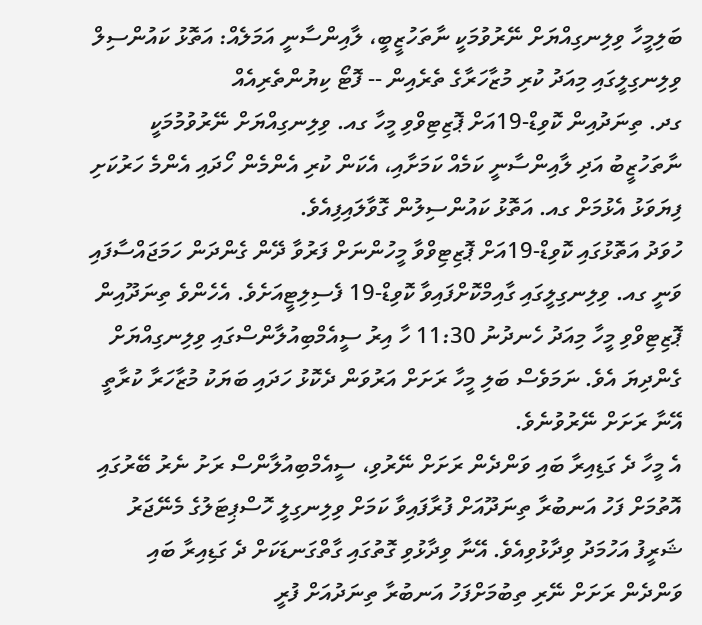ބަލިމީހާ ވިލިނގިއްޔަށް ނޭރުވުމަކީ ނާތަހުޒީބީ، ލާއިންސާނީ އަމަލެއް: އަތޮޅު ކައުންސިލް
ވިލިނގިލީގައި މިއަދު ކުރި މުޒާހަރާގެ ތެރެއިން -- ފޮޓޯ ކިޔުންތެރިއެއް
ގދ. ތިނަދުއިން ކޮވިޑް-19އަށް ޕޮޒިޓިވްވި މީހާ ގއ. ވިލިނގިއްޔަށް ނޭރުވުމުމަކީ ނާތަހުޒީބު އަދި ލާއިންސާނީ ކަމެއް ކަމަށާއި، އެކަން ކުރި އެންމެން ހޯދައި އެންމެ ހަރުކަށި ފިޔަވަޅު އެޅުމަށް ގއ. އަތޮޅު ކައުންސިލުން ގޮވާލައިފިއެވެ.
ހުވަދު އަތޮޅުގައި ކޮވިޑް-19އަށް ޕޮޒިޓިވްވާ މީހުންނަށް ފަރުވާ ދޭން ގެންދަން ހަމަޖައްސާފައި ވަނީ ގއ. ވިލިނގިލީގައި ގާއިމްކޮށްފައިވާ ކޮވިޑް-19 ފެސިލިޓީއަށެވެ. އެހެންވެ ތިނަދޫއިން ޕޮޒިޓިވްވި މީހާ މިއަދު ހެނދުނު 11:30 ހާ އިރު ސީއެމްބިއުލާންސްގައި ވިލިނގިއްޔަށް ގެންދިޔަ އެވެ. ނަމަވެސް ބަލި މީހާ ރަށަށް އަރުވަން ދެކޮޅު ހަދައި ބަޔަކު މުޒާހަރާ ކުރާތީ އޭނާ ރަށަށް ނޭރުވުނެވެ.
އެ މީހާ ދެ ގަޑިއިރާ ބައި ވަންދެން ރަށަށް ނޭރުވި، ސީއެމްބިއުލާންސް ރަށު ނެރު ބޭރުގައި އޮތުމަށް ފަހު އަނބުރާ ތިނަދޫއަށް ފުރާފައިވާ ކަމަށް ވިލިނގިލީ ހޮސްޕިޓަލުގެ މެނޭޖަރު ޝަރީފު އަހުމަދު ވިދާޅުވިއެވެ. އޭނާ ވިދާޅުވި ގޮތުގައި ގާތްގަނޑަކަށް ދެ ގަޑިއިރާ ބައި ވަންދެން ރަށަށް ނޭރި ތިބުމަށްފަހު އަނބުރާ ތިނަދުއަށް ފުރީ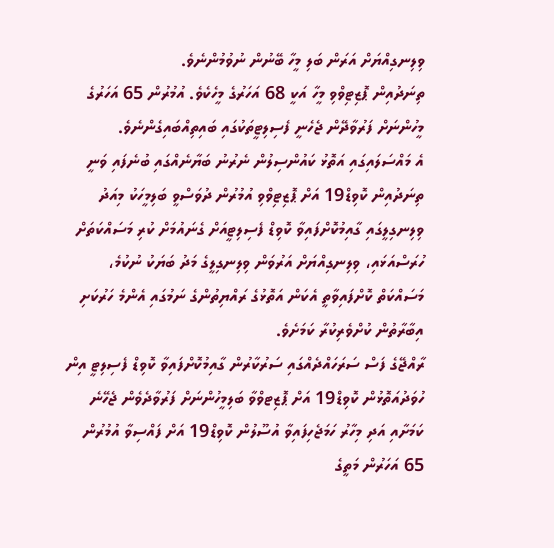ވިލިނގިއްޔަށް އަރަން ބަލި މީހާ ބޭނުން ނުވުމުންނެވެ.
ތިނަދުއިން ޕޮޒިޓިވްވި މީހާ އަކީ 68 އަހަރުގެ މީހެކެވެ. އުމުރުން 65 އަހަރުގެ މީހުންނަށް ފަރުވާދޭން ޖެހެނީ ފެސިލިޓީތަކުގައި ބައިތިއްބައިގެންނެވެ.
އެ މައްސަލައިގައި އަތޮޅު ކައުންސިލުން ނެރުނު ބަޔާނެއްގައި ބުނެފައި ވަނީ ތިނަދުއިން ކޮވިޑް19 އަށް ޕޮޒިޓިވްވި އުމުރުން ދުވަސްވީ ބަލިމީހަކު މިއަދު ވިލިނގިލީގައި ގާއިމުކޮށްފައިވާ ކޮވިޑް ފެސިލިޓީއަށް ގެނައުމަށް ކުރި މަސައްކަތަށް ހުރަސްއަޅައި، ވިލިނގިއްޔަށް އަރުވަން ވިލިނގިލީގެ މަދު ބަޔަކު ނުކުމެ، މަސައްކަތް ކޮށްފައިވާތީ އެކަން އަތޮޅުގެ ރައްޔިތުންގެ ނަމުގައި އެންމެ ހަރުކަށި އިބާރާތުން ކުށްވެރިކުރާ ކަމަށެވެ.
ރާއްޖޭގެ ފަސް ސަރަހައްދެއްގައި ސަރުކާރުން ގާއިމުކޮށްފައިވާ ކޮވިޑް ފެސިލިޓީ އިން ހުވަދުއަތޮޅުން ކޮވިޑް19 އަށް ޕޮޒިޓވްވާ ބަލިމީހުންނަށް ފަރުވާދެވެން ޖެހޭނެ ކަމަށާއި އަދި މިހާރު ހަމަޖެހިފައިވާ އުސޫލުން ކޮވިޑް19 އަށް ފައްސިވާ އުމުރުން 65 އަހަރުން މަތީގެ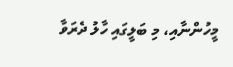މީހުންނާއި، މި ބަލީގައި ހާލު ދެރަވާ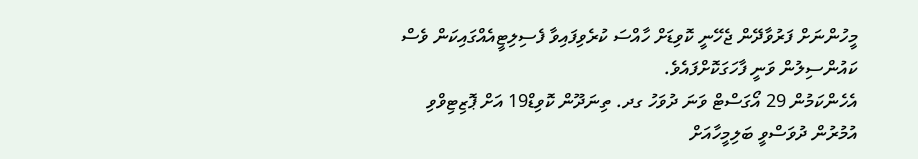މީހުންނަށް ފަރުވާދޭން ޖެހޭނީ ކޮވިޑަށް ހާއްސަ ކުރެވިފައިވާ ފެސިލިޓީއެއްގައިކަން ވެސް ކައުންސިލުން ވަނީ ފާހަގަކޮށްފައެވެ.
އެހެންކަމުން 29 އޯގަސްޓް ވަނަ ދުވަހު ގދ. ތިނަދޫން ކޮވިޑް19 އަށް ޕޮޒިޓިވްވި އުމުރުން ދުވަސްވީ ބަލިމީހާއަށް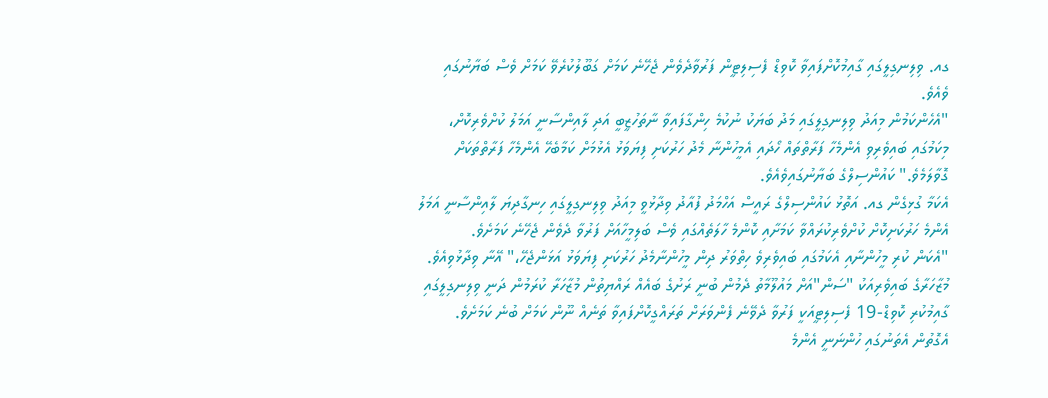ގއ. ވިލިނގިލީގައި ގާއިމުކޮށްފައިވާ ކޮވިޑް ފެސިލިޓީން ފަރުވާދެވެން ޖެހޭނެ ކަމަށް ގަބޫލުކުރެވޭ ކަމަށް ވެސް ބަޔާނުގައި ވެއެވެ.
"އެހެންކަމުން މިއަދު ވިލިނގިލީގައި މަދު ބަޔަކު ނުކުމެ ހިންގާފައިވާ ނާތަހުޒީބީ އަދި ލާއިންސާނީ އަމަލު ކުށްވެރިކޮށް، މިކަމުގައި ބައިވެރިވި އެންމެހާ ފަރާތްތައް ހޯދައި އެމީހުންނާ މެދު ހަރުކަށި ފިޔަވަޅު އެޅުމަށް ކަމާބެހޭ އެންމެހާ ފަރާތްތަކަށް ގޮވާލަމެވެ." ކައުންސިލްގެ ބަޔާނުގައިވެއެވެ.
އެކަމާ ގުޅިގެން ގއ. އަތޮޅު ކައުންސިލްގެ ރައީސް އަހްމަދު ފުއާދު ވިދާޅުވީ މިއަދު ވިލިނގިލީގައި ހިނގާދިޔަ ލާއިންސާނީ އަމަލު އެންމެ ހަރުކަށިކޮށް ކުށްވެރިކުރައްވާ ކަމަށާއި ކޮންމެ ހާލަތެއްގައި ވެސް ބަލިމީހާއަށް ފަރުވާ ދެވެން ޖެހޭނެ ކަމަށެވެ.
"އެކަން ކުރި މީހުންނާއި އެކަމުގައި ބައިވެރިވެ ހިތްވަރު ދިން މީހުންނާމެދު ހަރުކަށި ފިޔަވަޅު އަޅަންޖެހޭ،" އޭނާ ވިދާޅުވިއެވެ.
މުޒާހަރާގެ ބައިވެރިއަކު "ސަން"އަށް މައުލޫމާތު ދެމުން ބުނީ ރަށުގެ ބައެއް ރައްޔިތުން މުޒާހަރާ ކުރަމުން ދަނީ ވިލިނގިލީގައި ގާއިމުކުރި ކޮވިޑް-19 ފެސިލިޓީއަކީ ފަރުވާ ދެވޭނެ ފެންވަރަށް ތަރައްގީކޮށްފައިވާ ތަނެއް ނޫން ކަމަށް ބުނެ ކަމަށެވެ. އެގޮތުން އެތަނުގައި ހުންނަނީ އެންމެ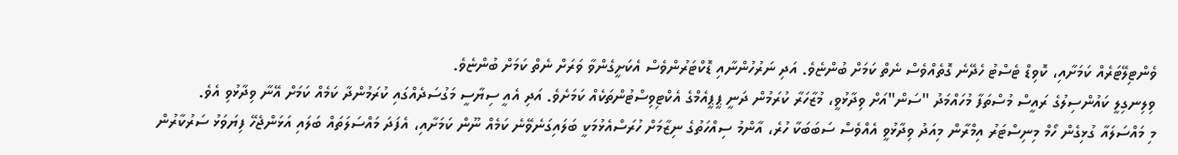ވެންޓިލޭޓަރެއް ކަމަށާއި، ކޮވިޑް ޓެސްޓު ހެދޭނެ ގޮތެއްވެސް ނެތް ކަމަށް ބުންޏެވެ. އަދި ނަރުހުންނާއި ޑޮކްޓަރުންވެސް އެކަށީގެންވާ ވަރަށް ނެތް ކަމަށް ބުންޏެވެ.
ވިލިނގިލީ ކައުންސިލުގެ ރައީސް މުސްތަފާ މުހައްމަދު "ސަން"އަށް ވިދާޅުވީ، މުޒާހަރާ ކުރަމުން ދަނީ ޕީޕީއެމްގެ އެކްޓިވިސްޓުންތަކެއް ކަމަށެވެ. އަދި އެއީ ސިޔާސީ މަގުސަދެއްގައި ކުރަމުންދާ ކަމެއް ކަމަށް އޭނާ ވިދާޅުވި އެވެ.
މި މައްސަލައާ ގުޅިގެން ހޯމް މިނިސްޓަރު އިމްރާން މިއަދު ވިދާޅުވީ އެއްވެސް ސަބަބަކާ ހުރެ، އާންމު ސިއްހަތުގެ ނިޒާމަށް ހުރަސްއެޅުމަކީ ބަލައިގަނެވޭނެ ކަމެއް ނޫން ކަމަށާއި، އެފަދަ މައްސަލަތައް ބަލައި އަޅަންޖެހޭ ފިޔަވަޅު ސަރުކާރުން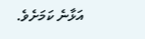އަޅާނެ ކަމަށެވެ.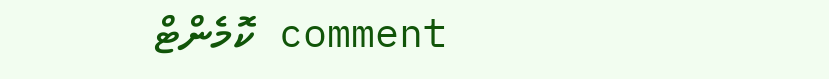comment ކޮމެންޓް